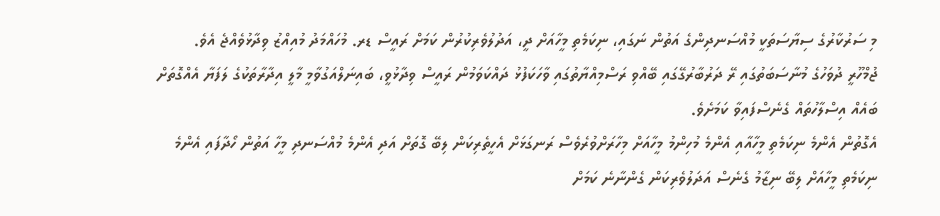މި ސަރުކާރުގެ ސިޔާސަތަކީ މުއްސަނދިންގެ އަތުން ނަގައި، ނިކަމެތި މީހާއަށް ދީ، އަދުލުވެރިކުރުން ކަމަށް ރައީސް ޑރ. މުހައްމަދު މުއިއްޒު ވިދާޅުވެއްޖެ އެވެ.
ޖުމްހޫރީ ދުވަހުގެ މުނާސަބަތުގައި ރޭ ދަރުބާރުގޭގައި ބޭއްވި ރަސްމިއްޔާތުގައި ވާހަކަފުޅު ދައްކަވަމުން ރައީސް ވިދާޅުވީ، ބައިނަލްއަގުވާމީ މާލީ އިދާރާތަކުގެ ލަފަޔާ އެއްގޮތަށް ބައެއް އިސްލާހުތައް ގެނެސްފައިވާ ކަމަށެވެ.
އެގޮތުން އެންމެ ނިކަމެތި މީހާއާއި އެންމެ މުހިންމު މީހާއަށް މިހާރަށްވުރެވެސް ރަނގަޅަށް އެހީތެރިކަން ލިބޭ ގޮތަށް އަދި އެންމެ މުއްސަނދި މީހާ އަތުން ހޯދާފައި އެންމެ ނިކަމެތި މީހާއަށް ލިބޭ ނިޒާމު ގެނެސް އަދަލުވެރިކަން ގެންނާނެ ކަމަށް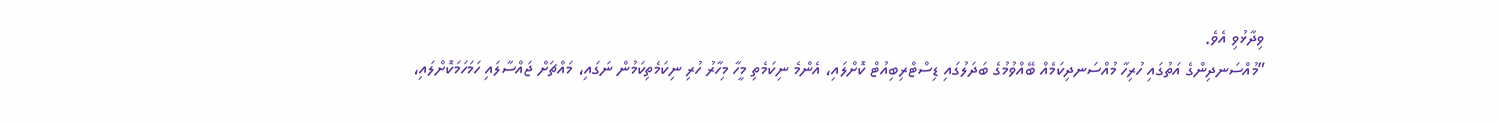ވިދާޅުވި އެވެ.
”މުއްސަނދިންގެ އަތުގައި ހުރިހާ މުއްސަނދިކަމެއް ބޭއްވުމުގެ ބަދަލުގައި ޑިސްޓްރިބިއުޓް ކޮށްލައި، އެންމެ ނިކަމެތި މީހާ މިހާރު ހުރި ނިކަމެތިކަމުން ނަގައި، މައްޗަށް ޖައްސާލައި ހަމަހަމަކޮށްލައި،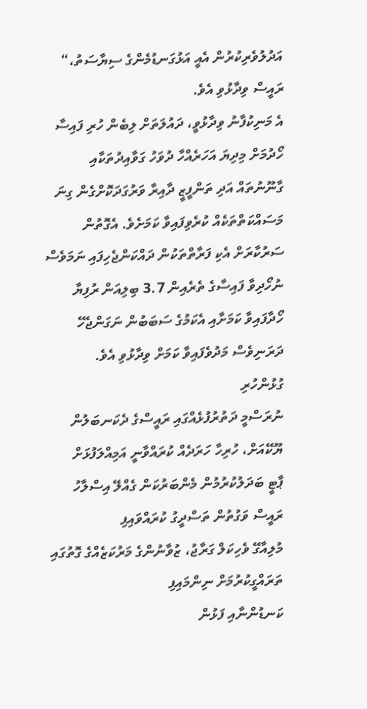އަދުލުވެރިކުރުން އެއީ އަޅުގަނޑުމެންގެ ސިޔާސަތު،“ ރައީސް ވިދާޅުވި އެވެ.
އެ މަނިކުފާނު ވިދާޅުވީ، ދައުލަތަށް ލިބެން ހުރި ފައިސާ ހޯދުމަށް މިދިޔަ އަހަރެއްހާ ދުވަހު ގަވާއިދުތަކާއި ގާނޫނުތައް އަދި ތަންފީޒީ ދާއިރާ ވަރުގަދަކޮށްގެން ގިނަ މަސައްކަތްތަކެއް ކުރެވިފައިވާ ކަމަށެވެ. އެގޮތުން ސަރުކާރަށް އެކި ފަރާތްތަކުން ދައްކަންޖެހިފައި ނަމަވެސް ނުހޯދިވާ ފައިސާގެ ތެރެއިން 3.7 ބިލިއަން ރުފިޔާ ހޯދާފައިވާ ކަމަށާއި އެކަމުގެ ސަބަބުން ނަގަންޖެހޭ ދަރަނިވެސް މަދުވެފައިވާ ކަމަށް ވިދާޅުވި އެވެ.
ގުޅުންހުރި
ނުރަސްމީ ދަތުރުފުޅެއްގައި ރައީސްގެ ދެކަނބަލުން ޔޫކޭއަށް، ހުރިހާ ހަރަދެއް ކުރައްވާނީ އަމިއްލަފުޅަށް
ޕާޓީ ބަދަލުކުރުމުން މެންބަރުކަން ގެއްލޭ އިސްލާހު ރައީސް ވަގުތުން ތަސްދީގު ކުރައްވައިފި
މުލިއާގޭ ވެހިކަލް ގަރާޖު، ޒުވާނުންގެ މަރުކަޒެއްގެ ގޮތުގައި ތަރައްގީކުރުމަށް ނިންމައިފި
ކަނޑުންނާއި ފަޅުން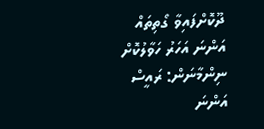ދޫކޮށްފައިވާ ގޯތިތައް އަންނަ އަހަރު ހަވާލުކޮށް ނިންމާނަން: ރައީސް
އަންނަ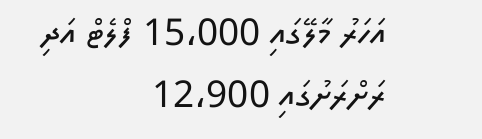އަހަރު މާލޭގައި 15،000 ފްލެޓް އަދި ރަށްރަށުގައި 12،900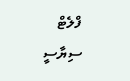ފްލެޓް
ސިޔާސީ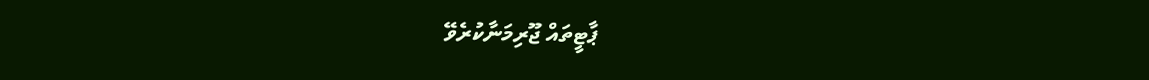ޕާޓީތައް ޖޫރިމަނާކުރެވޭ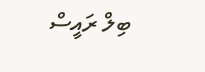ބިލް ރައީސް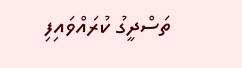ތަސްދީގު ކުރައްވައިފި